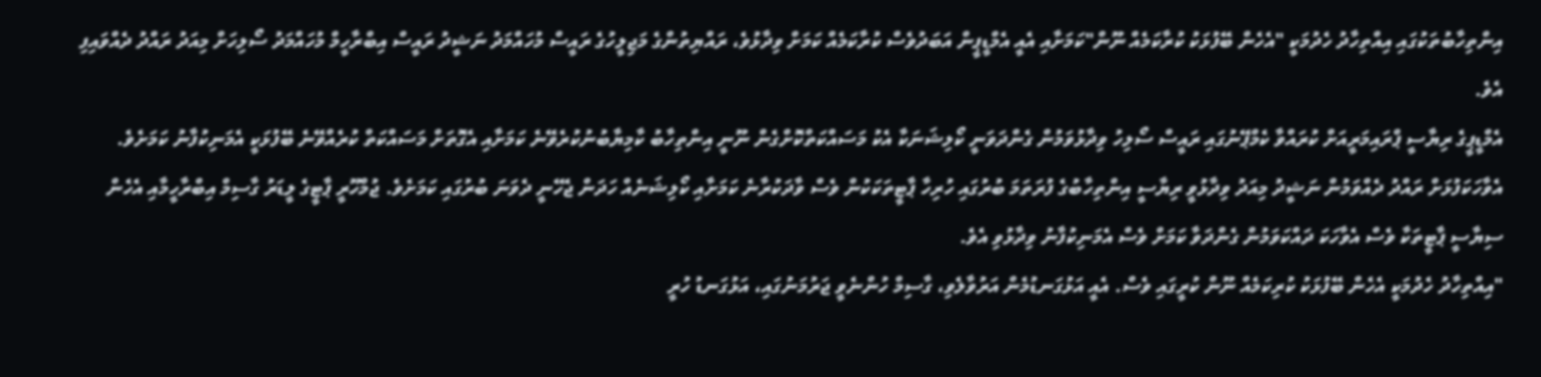އިންތިހާބުތަކުގައި އިއްތިހާދު ހެދުމަކީ "އެހެން ބޭފުޅަކު ކުރާކަމެއް ނޫން"ކަމަށާއި އެއީ އެމްޑީޕީން އަބަދުވެސް ކުރާކަމެއް ކަމަށް ވިދާޅުވެ، ރައްޔިތުންގެ މަޖިލީހުގެ ރައީސް މުހައްމަދު ނަޝީދު ރައީސް އިބްރާހީމް މުހައްމަދު ސޯލިހަށް މިއަދު ރައްދު ދެއްވައިފި އެވެ.
އެމްޑީޕީގެ ރިޔާސީ ޕްރައިމަރީއަށް ކުރައްވާ ކެމްޕޭނުގައި ރައީސް ސޯލިހު ވިދާޅުވަމުން ގެންދަވަނީ ކޯލިޝަނަކާ އެކު މަސައްކަތްކޮށްގެން ނޫނީ އިންތިހާބު ކާމިޔާބުނުކުރެވޭނެ ކަމަށާއި އެގޮތަށް މަސައްކަތް ކުރެއްވޭނެ ބޭފުޅަކީ އެމަނިކުފާނު ކަމަށެވެ. އެވާހަކަފުޅަށް ރައްދު ދެއްވަމުން ނަޝީދު މިއަދު ވިދާޅުވީ ރިޔާސީ އިންތިހާބުގެ ފުރަތަމަ ބުރުގައި ހުރިހާ ޕާޓީތަކަކުން ވެސް ވާދަކުރާނެ ކަމަށާއި ކޯލިޝަނެއް ހަދަން ޖެހޭނީ ދެވަނަ ބުރުގައި ކަމަށެވެ. ޖުމްހޫރީ ޕާޓީގެ ލީޑަރު ގާސިމް އިބްރާހީމާއި އެހެން ސިޔާސީ ޕާޓީތަކާ ވެސް އެވާހަކަ ދައްކަވަމުން ގެންދަވާ ކަމަށް ވެސް އެމަނިކުފާނު ވިދާޅުވި އެވެ.
"އިއްތިހާދު ހެދުމަކީ އެހެން ބޭފުޅަކު ކުރިކަމެއް ނޫން ކުރީގައި ވެސް. އެއީ އަޅުގަނޑުމެން އަރުވާލެވި، ގާސިމް ހުންނެވީ ޖަރުމަނުގައި، އަޅުގަނޑު ހުރީ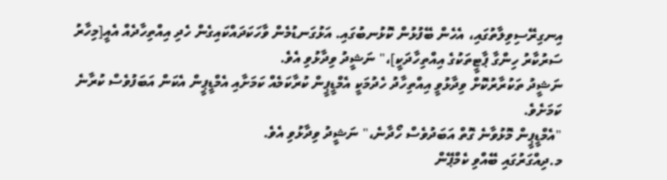އިނގިރޭސިވިލާތުގައި، އެހެން ބޭފުޅުން ކޮޅުނބުގައި. އަޅުގަނޑުމެން ވާހަކަދައްކައިގެން ހެދި އިއްތިހާދެއް އެއީ[މިހާރު ސަރުކާރު ހިންގާ ޕާޓީތަކުގެ އިއްތިހާދަކީ]،" ނަޝީދު ވިދާޅުވި އެވެ.
ނަޝީދު ތަކުރާރުކޮށް ވިދާޅުވީ އިއްތިހާދު ހެދުމަކީ އެމްޑީޕީން ކުރާކަމެއް ކަމަށާއި އެމްޑީޕީން އެކަން އަބަފުވެސް ކުރާނެ ކަމަށެވެ.
"އެމްޑީޕީން މޮޅުވާނެ ގޮތް އަބަދުވެސް ހޯދާނެ،" ނަޝީދު ވިދާޅުވި އެވެ.
މ.ދިއްގަރުގައި ބޭއްވި ކެމްޕޭން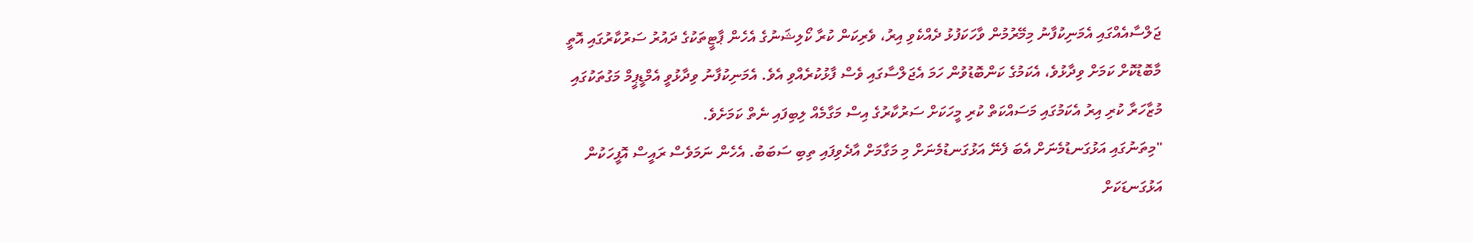ޖަލްސާއެއްގައި އެމަނިކުފާނު މިމޭރުމުން ވާހަކަފުޅު ދެއްކެވި އިރު، ވެރިކަން ކުރާ ކޯލިޝަނުގެ އެހެން ޕާޓީތަކުގެ ދައުރު ސަރުކާރުގައި އޮތީ މާބޮޑުކޮށް ކަމަށް ވިދާޅުވެ، އެކަމުގެ ކަންބޮޑުވުން ހަމަ އެޖަލްސާގައި ވެސް ފާޅުކުރެއްވި އެވެ. އެމަނިކުފާނު ވިދާޅުވީ އެމްޑީޕީމް މަގުތަކުގައި މުޒާހަރާ ކުރި އިރު އެކަމުގައި މަސައްކަތް ކުރި މީހަކަށް ސަރުކާރުގެ އިސް މަގާމެއް ލިބިފައި ނެތް ކަމަށެވެ.
"މިތަނުގައި އަޅުގަނޑުމެނަށް އެބަ ފެނޭ އަޅުގަނޑުމެނަށް މި މަގާމަށް އާދެވިފައި ތިބި ސަބަބު. އެހެން ނަމަވެސް ރައީސް އޮފީހަކުން އަޅުގަނޑަކަށް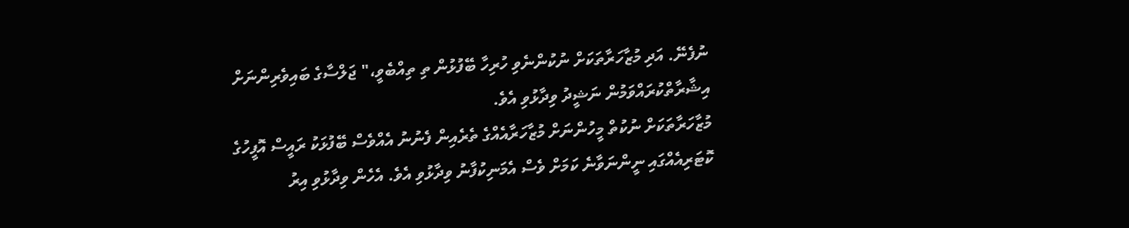ނުފެނޭ. އަދި މުޒާހަރާތަކަށް ނުކުންނެވި ހުރިހާ ބޭފުޅުން ތި ތިއްބެވީ،" ޖަލްސާގެ ބައިވެރިންނަށް އިޝާރާތްކުރައްވަމުން ނަޝީދު ވިދާޅުވި އެވެ.
މުޒާހަރާތަކަށް ނުކުތް މީހުންނަށް މުޒާހަރާއެއްގެ ތެރެއިން ފެނުނު އެއްވެސް ބޭފުޅަކު ރައީސް އޮފީހުގެ ކޮޓަރިއެއްގައި ނީންނަވާނެ ކަމަށް ވެސް އެމަނިކުފާނު ވިދާޅުވި އެވެ. އެހެން ވިދާޅުވި އިރު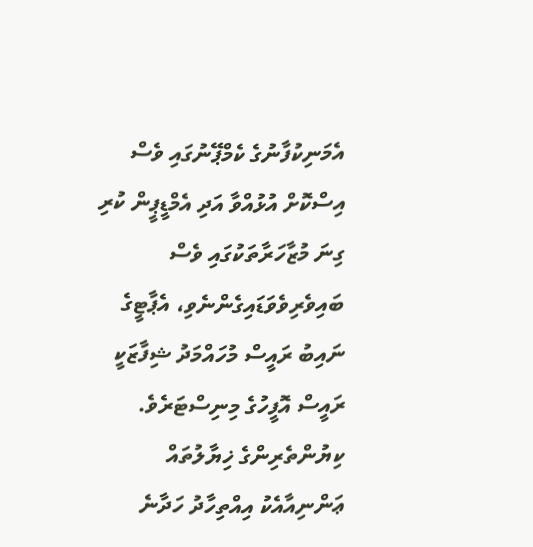އެމަނިކުފާނުގެ ކެމްޕޭނުގައި ވެސް އިސްކޮށް އުޅުއްވާ އަދި އެމްޑީޕީން ކުރި ގިނަ މުޒާހަރާތަކުގައި ވެސް ބައިވެރިވެވަޑައިގެންނެވި، އެޕާޓީގެ ނައިބު ރައީސް މުހައްމަދު ޝިފާޒަކީ ރައީސް އޮފީހުގެ މިނިސްޓަރެވެ.
ކިޔުންތެރިންގެ ޚިޔާލުތައް
ޢަންނިއާއެކު އިއްތިހާދު ހަދާނެ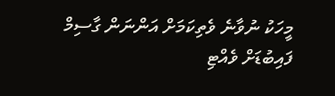މީހަކު ނުވާނެ ވެތިކަމަށް އަންނަން ގާސިމް ފައިބުޑަށް ވެއްޓި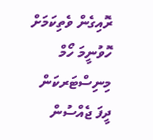ރޮއިގެން ވެތިކަމަށް ހޮވުނީމަ ހޯމް މިނިސްޓަރކަން ދީފަ ޖެއްސުން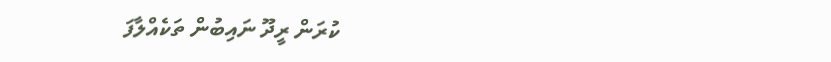ކުރަން ރީދޫ ނައިބުން ތަކެއްލާފަ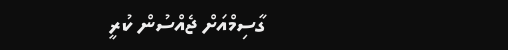ގާސިމްއަށް ޖެއްސުން ކުރީ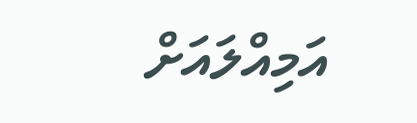އަމިއްލައަށް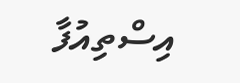އިސްތިއުފާ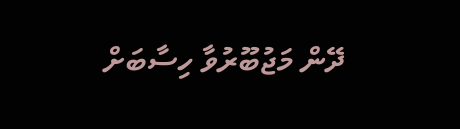ދޭން މަޖުބޫރުވާ ހިސާބަށް